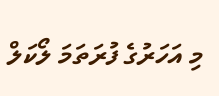މި އަހަރުގެ ފުރަތަމަ ލޯކަލް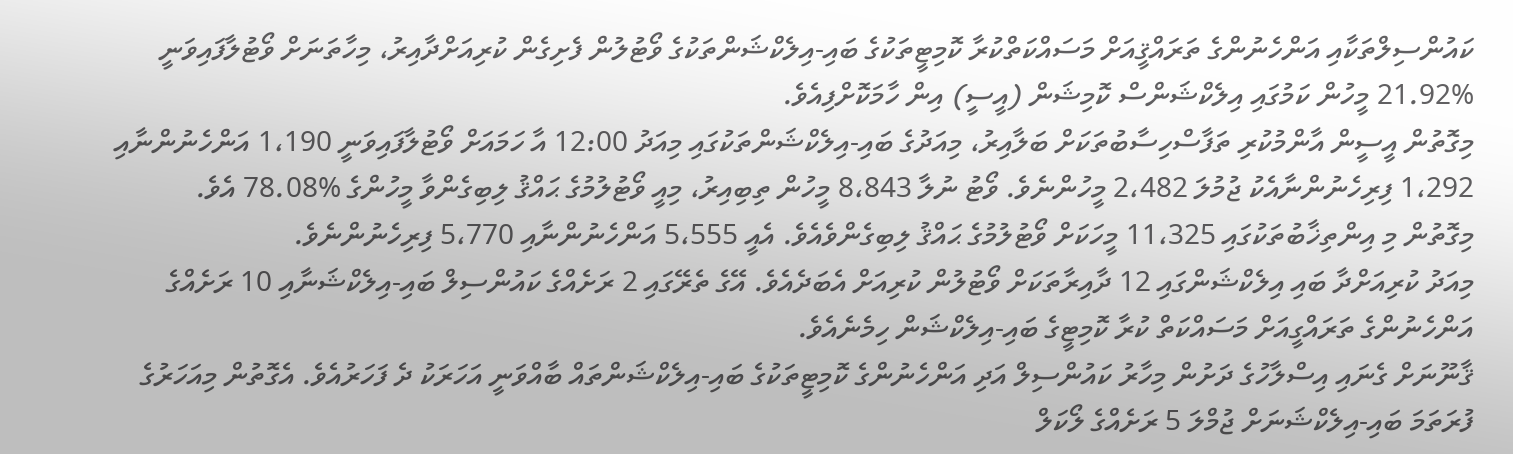ކައުންސިލްތަކާއި އަންހެނުންގެ ތަރައްޤީއަށް މަސައްކަތްކުރާ ކޮމިޓީތަކުގެ ބައި-އިލެކްޝަންތަކުގެ ވޯޓުލުން ފެށިގެން ކުރިއަށްދާއިރު، މިހާތަނަށް ވޯޓުލާފައިވަނީ %21.92 މީހުން ކަމުގައި އިލެކްޝަންސް ކޮމިޝަން (އީސީ) އިން ހާމަކޮށްފިއެވެ.
މިގޮތުން އީސީން އާންމުކުރި ތަފާސްހިސާބުތަކަށް ބަލާއިރު، މިއަދުގެ ބައި-އިލެކްޝަންތަކުގައި މިއަދު 12:00 އާ ހަމައަށް ވޯޓުލާފައިވަނީ 1،190 އަންހެނުންނާއި 1،292 ފިރިހެނުންނާއެކު ޖުމުލަ 2،482 މީހުންނެވެ. ވޯޓު ނުލާ 8،843 މީހުން ތިބިއިރު، މިއީ ވޯޓުލުމުގެ ޙައްޤު ލިބިގެންވާ މީހުންގެ %78.08 އެވެ.
މިގޮތުން މި އިންތިޚާބުތަކުގައި 11،325 މީހަކަށް ވޯޓުލުމުގެ ޙައްޤު ލިބިގެންވެއެވެ. އެއީ 5،555 އަންހެނުންނާއި 5،770 ފިރިހެނުންނެވެ.
މިއަދު ކުރިއަށްދާ ބައި އިލެކްޝަންގައި 12 ދާއިރާތަކަށް ވޯޓުލުން ކުރިއަށް އެބަދެއެވެ. އޭގެ ތެރޭގައި 2 ރަށެއްގެ ކައުންސިލް ބައި-އިލެކްޝަނާއި 10 ރަށެއްގެ އަންހެނުންގެ ތަރައްގީއަށް މަސައްކަތް ކުރާ ކޮމިޓީގެ ބައި-އިލެކްޝަން ހިމެނެއެވެ.
ޤާނޫނަށް ގެނައި އިސްލާހުގެ ދަށުން މިހާރު ކައުންސިލް އަދި އަންހެނުންގެ ކޮމިޓީތަކުގެ ބައި-އިލެކްޝަންތައް ބާއްވަނީ އަހަރަކު ދެ ފަހަރުއެވެ. އެގޮތުން މިއަހަރުގެ ފުރަތަމަ ބައި-އިލެކްޝަނަށް ޖުމްލަ 5 ރަށެއްގެ ލޯކަލް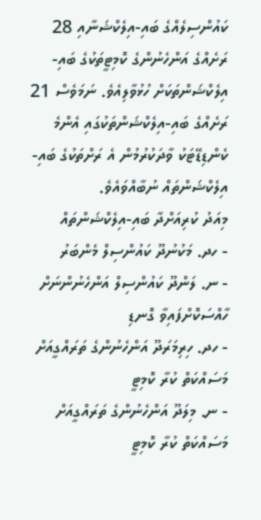ކައުންސިލެއްގެ ބައި-އިލެކްޝަނާއި 28 ރަށެއްގެ އަންހެނުންގެ ކޮމިޓީތަކުގެ ބައި-އިލެކްޝަންތަކަށް ހުޅުވާލިއެވެ. ނަމަވެސް 21 ރަށެއްގެ ބައި-އިލެކްޝަންތަކުގައި އެންމެ ކެންޑިޑޭޓަކު ވާދަކުރުމުން އެ ރަށްތަކުގެ ބައި-އިލެކްޝަންތައް ނުބާއްވައެވެ.
މިއަދު ކުރިއަށްދާ ބައި-އިލެކްޝަންތައް
- ހދ. މަކުނުދޫ ކައުންސިލް މެންބަރު
- ނ. ލަންދޫ ކައުންސިލް އަންހެނުންނަށް ހާއްސަކޮށްފައިވާ ގޮނޑި
- ހދ. ހިރިމަރަދޫ އަންހެނުންގެ ތަރައްގީއަށް މަސައްކަތް ކުރާ ކޮމިޓީ
- ނ. މިލަދޫ އަންހެނުންގެ ތަރައްގީއަށް މަސައްކަތް ކުރާ ކޮމިޓީ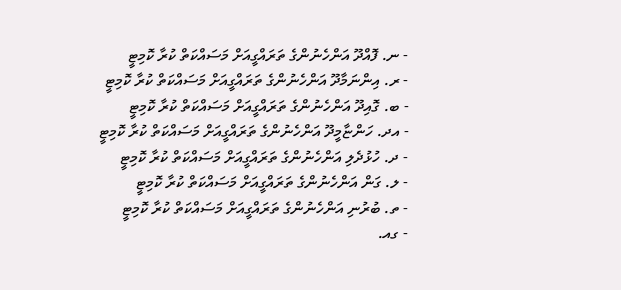- ނ. ފޮއްދޫ އަންހެނުންގެ ތަރައްގީއަށް މަސައްކަތް ކުރާ ކޮމިޓީ
- ރ. އިންނަމާދޫ އަންހެނުންގެ ތަރައްގީއަށް މަސައްކަތް ކުރާ ކޮމިޓީ
- ބ. ގޮއިދޫ އަންހެނުންގެ ތަރައްގީއަށް މަސައްކަތް ކުރާ ކޮމިޓީ
- އދ. ހަންޏާމީދޫ އަންހެނުންގެ ތަރައްގީއަށް މަސައްކަތް ކުރާ ކޮމިޓީ
- ދ. ހުޅުދެލި އަންހެނުންގެ ތަރައްގީއަށް މަސައްކަތް ކުރާ ކޮމިޓީ
- ލ. ގަން އަންހެނުންގެ ތަރައްގީއަށް މަސައްކަތް ކުރާ ކޮމިޓީ
- ތ. ބުރުނި އަންހެނުންގެ ތަރައްގީއަށް މަސައްކަތް ކުރާ ކޮމިޓީ
- ގއ.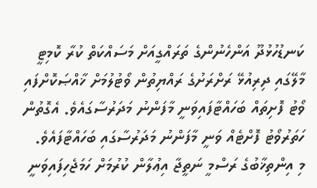ކަނޑުހުޅުދޫ އަންހެނުންގެ ތަރައްގީއަށް މަސައްކަތް ކުރާ ކޮމިޓީ
މާލޭގައި ދިރިއުޅޭ ރަށްރަށުގެ ރައްޔިތުން ވޯޓުލުމަށް ޚާއްޞަކޮށްފައި ވޯޓު ފޮށިތައް ބަހައްޓާފައިވަނީ މާފަންނު މަދަރުސާގައެވެ. އެގޮތުން ހަތަރުވޯޓު ފޮށްޓެއް ވަނީ މާފަންނު މަދަރުސާގައި ބަހައްޓާފައެވެ.
މި އިންތިޚާބުގެ ރަސްމީ ނަތީޖާ އިޢުލާން ކުރުމަށް ހަމަޖެހިފައިވަނީ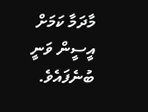މާދަމާ ކަމަށް އީސީން ވަނީ ބުނެފައެވެ.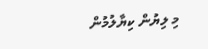މި ލިޔުން ކިޔާލުމުން